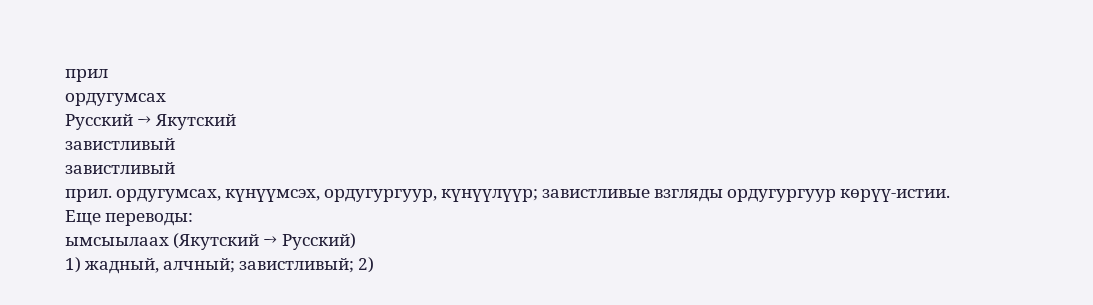прил
ордугумсах
Русский → Якутский
завистливый
завистливый
прил. ордугумсах, күнүүмсэх, ордугургуур, күнүүлүүр; завистливые взгляды ордугургуур көрүү-истии.
Еще переводы:
ымсыылаах (Якутский → Русский)
1) жадный, алчный; завистливый; 2)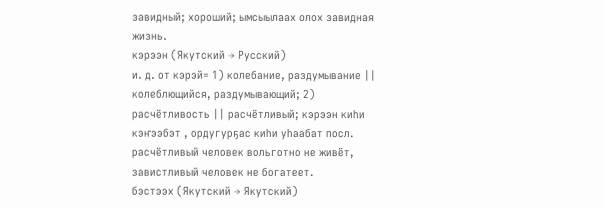завидный; хороший; ымсыылаах олох завидная жизнь.
кэрээн (Якутский → Русский)
и. д. от кэрэй= 1) колебание, раздумывание || колеблющийся, раздумывающий; 2) расчётливость || расчётливый; кэрээн киһи кэҥээбэт , ордугурҕас киһи уһаабат посл. расчётливый человек вольготно не живёт, завистливый человек не богатеет.
бэстээх (Якутский → Якутский)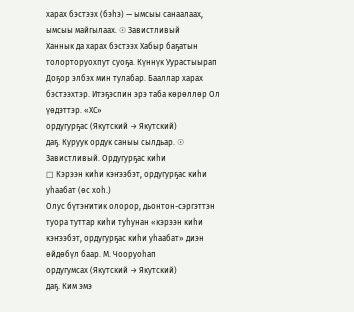харах бэстээх (бэһэ) — ымсыы санаалаах, ымсыы майгылаах. ☉ Завистливый
Ханнык да харах бэстээх Хабыр баҕатын толорторуохпут суоҕа. Күннүк Уурастыырап
Доҕор элбэх мин тулабар. Бааллар харах бэстээхтэр. Итэҕэспин эрэ таба көрөллөр Ол үөдэттэр. «ХС»
ордугурҕас (Якутский → Якутский)
даҕ. Куруук ордук саныы сылдьар. ☉ Завистливый. Ордугурҕас киһи
□ Кэрээн киһи кэҥээбэт, ордугурҕас киһи уһаабат (өс хоһ.)
Олус бүтэҥитик олорор, дьонтон-сэргэттэн туора туттар киһи туһунан «кэрээн киһи кэҥээбэт, ордугурҕас киһи уһаабат» диэн өйдөбүл баар. М. Чооруоһап
ордугумсах (Якутский → Якутский)
даҕ. Ким эмэ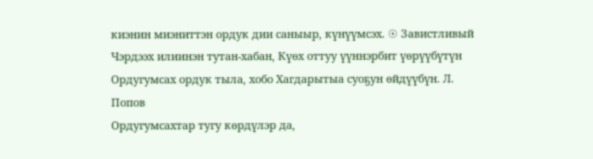киэнин миэниттэн ордук дии саныыр, күнүүмсэх. ☉ Завистливый
Чэрдээх илиинэн тутан-хабан, Күөх оттуу үүннэрбит үөрүүбүтүн Ордугумсах ордук тыла, хобо Хагдарытыа суоҕун өйдүүбүн. Л. Попов
Ордугумсахтар тугу көрдүлэр да,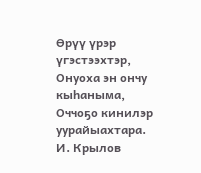Өрүү үрэр үгэстээхтэр, Онуоха эн ончу кыһаныма, Оччоҕо кинилэр уурайыахтара. И. Крылов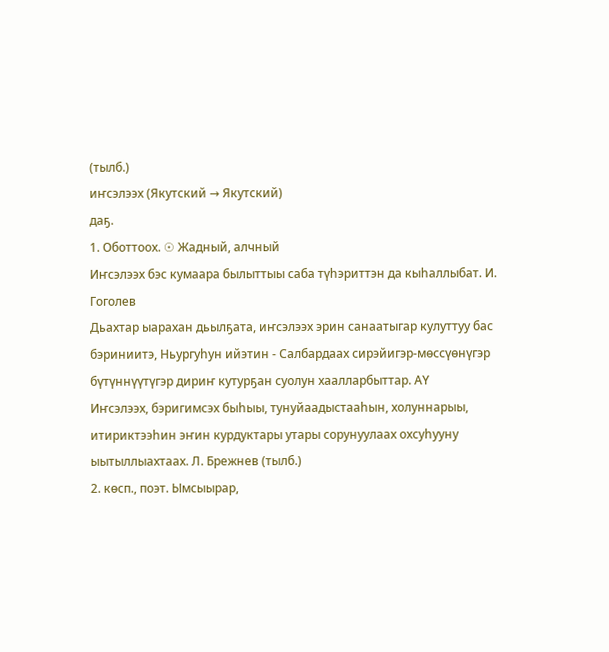(тылб.)
иҥсэлээх (Якутский → Якутский)
даҕ.
1. Оботтоох. ☉ Жадный, алчный
Иҥсэлээх бэс кумаара былыттыы саба түһэриттэн да кыһаллыбат. И. Гоголев
Дьахтар ыарахан дьылҕата, иҥсэлээх эрин санаатыгар кулуттуу бас бэриниитэ, Ньургуһун ийэтин - Салбардаах сирэйигэр-мөссүөнүгэр бүтүннүүтүгэр дириҥ кутурҕан суолун хаалларбыттар. АҮ
Иҥсэлээх, бэригимсэх быһыы, тунуйаадыстааһын, холуннарыы, итириктээһин эҥин курдуктары утары сорунуулаах охсуһууну ыытыллыахтаах. Л. Брежнев (тылб.)
2. көсп., поэт. Ымсыырар,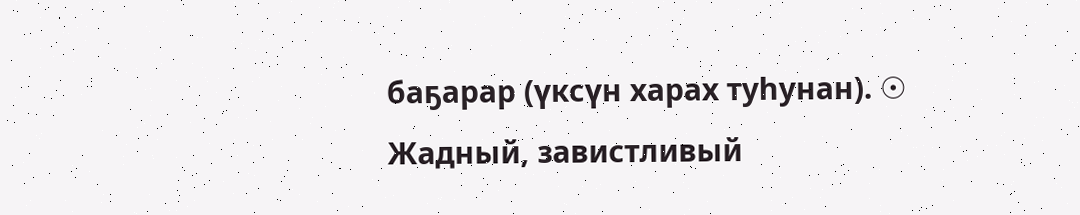баҕарар (үксүн харах туһунан). ☉ Жадный, завистливый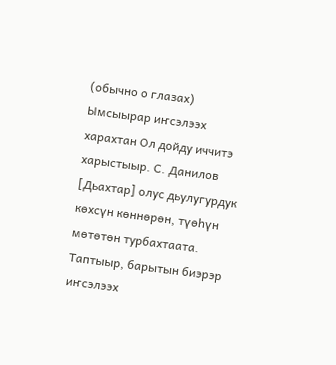(обычно о глазах)
Ымсыырар иҥсэлээх харахтан Ол дойду иччитэ харыстыыр. С. Данилов
[Дьахтар] олус дьулугурдук көхсүн көннөрөн, түөһүн мөтөтөн турбахтаата. Таптыыр, барытын биэрэр иҥсэлээх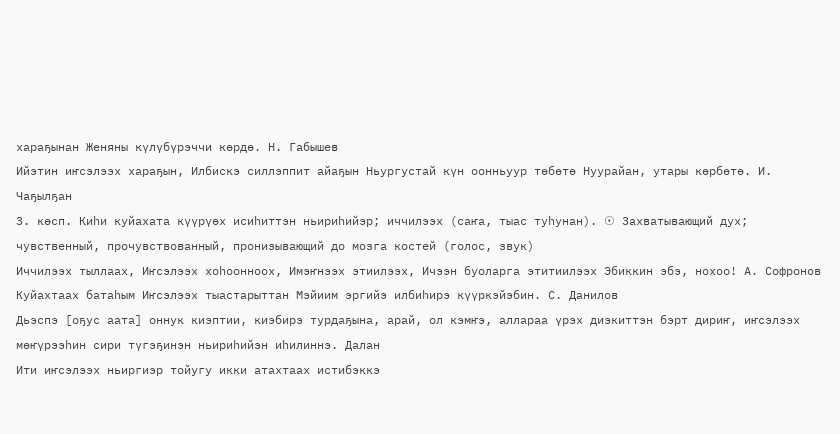хараҕынан Женяны күлүбүрэччи көрдө. Н. Габышев
Ийэтин иҥсэлээх хараҕын, Илбискэ силлэппит айаҕын Ньургустай күн оонньуур төбөтө Нуурайан, утары көрбөтө. И. Чаҕылҕан
3. көсп. Киһи куйахата күүрүөх исиһиттэн ньириһийэр; иччилээх (саҥа, тыас туһунан). ☉ Захватывающий дух; чувственный, прочувствованный, пронизывающий до мозга костей (голос, звук)
Иччилээх тыллаах, Иҥсэлээх хоһоонноох, Имэҥнээх этиилээх, Ичээн буоларга этитиилээх Эбиккин эбэ, нохоо! А. Софронов
Куйахтаах батаһым Иҥсэлээх тыастарыттан Мэйиим эргийэ илбиһирэ күүркэйэбин. С. Данилов
Дьэспэ [оҕус аата] оннук киэптии, киэбирэ турдаҕына, арай, ол кэмҥэ, аллараа үрэх диэкиттэн бэрт дириҥ, иҥсэлээх мөҥүрээһин сири түгэҕинэн ньириһийэн иһилиннэ. Далан
Ити иҥсэлээх ньиргиэр тойугу икки атахтаах истибэккэ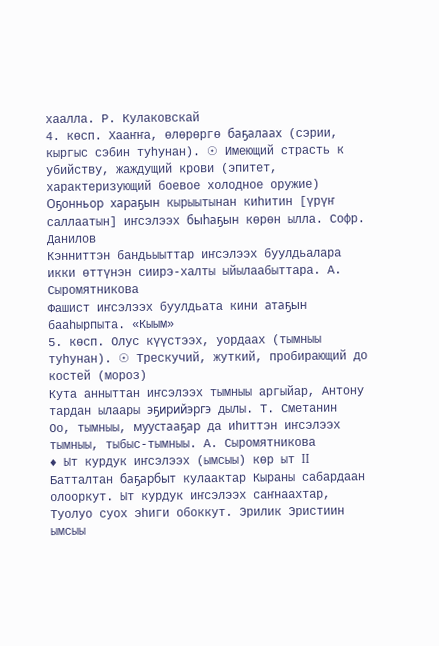хаалла. Р. Кулаковскай
4. көсп. Хааҥҥа, өлөрөргө баҕалаах (сэрии, кыргыс сэбин туһунан). ☉ Имеющий страсть к убийству, жаждущий крови (эпитет, характеризующий боевое холодное оружие)
Оҕонньор хараҕын кырыытынан киһитин [үрүҥ саллаатын] иҥсэлээх быһаҕын көрөн ылла. Софр. Данилов
Кэнниттэн бандьыыттар иҥсэлээх буулдьалара икки өттүнэн сиирэ-халты ыйылаабыттара. А. Сыромятникова
Фашист иҥсэлээх буулдьата кини атаҕын бааһырпыта. «Кыым»
5. көсп. Олус күүстээх, уордаах (тымныы туһунан). ☉ Трескучий, жуткий, пробирающий до костей (мороз)
Кута анныттан иҥсэлээх тымныы аргыйар, Антону тардан ылаары эҕирийэргэ дылы. Т. Сметанин
Оо, тымныы, муустааҕар да иһиттэн иҥсэлээх тымныы, тыбыс-тымныы. А. Сыромятникова
♦ Ыт курдук иҥсэлээх (ымсыы) көр ыт II
Батталтан баҕарбыт кулаактар Кыраны сабардаан олооркут. Ыт курдук иҥсэлээх саҥнаахтар, Туолуо суох эһиги обоккут. Эрилик Эристиин
ымсыы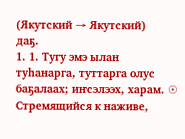(Якутский → Якутский)
даҕ.
1. 1. Тугу эмэ ылан туһанарга, туттарга олус баҕалаах; иҥсэлээх, харам. ☉ Стремящийся к наживе,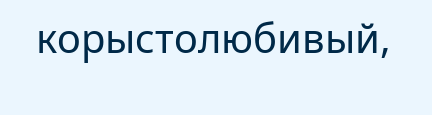корыстолюбивый,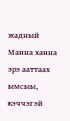жадный
Манна ханна эрэ ааттаах ымсыы, кэччэгэй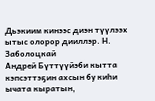Дьэкиим кинээс диэн түүлээх ытыс олорор дииллэр. Н. Заболоцкай
Андрей Бүттүүйэби кытта кэпсэттэҕин ахсын бу киһи ычата кыратын,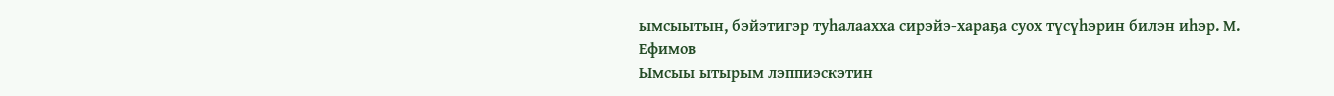ымсыытын, бэйэтигэр туһалаахха сирэйэ-хараҕа суох түсүһэрин билэн иһэр. М. Ефимов
Ымсыы ытырым лэппиэскэтин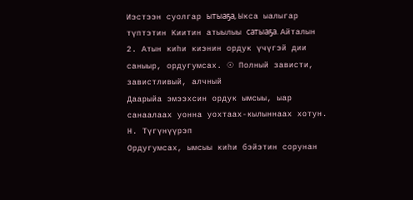Иэстээн суолгар ытыаҕа, Ыкса ыалыгар түптэтин Киитин атыылыы сатыаҕа. Айталын
2. Атын киһи киэнин ордук үчүгэй дии саныыр, ордугумсах. ☉ Полный зависти, завистливый, алчный
Даарыйа эмээхсин ордук ымсыы, ыар санаалаах уонна уохтаах-кылыннаах хотун. Н. Түгүнүүрэп
Ордугумсах, ымсыы киһи бэйэтин сорунан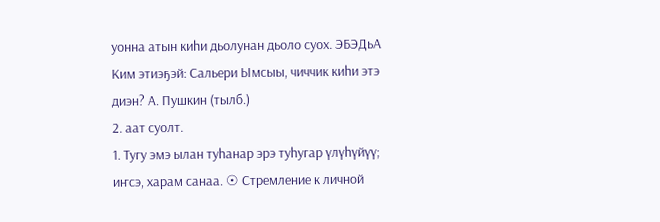уонна атын киһи дьолунан дьоло суох. ЭБЭДьА
Ким этиэҕэй: Сальери Ымсыы, чиччик киһи этэ диэн? А. Пушкин (тылб.)
2. аат суолт.
1. Тугу эмэ ылан туһанар эрэ туһугар үлүһүйүү; иҥсэ, харам санаа. ☉ Стремление к личной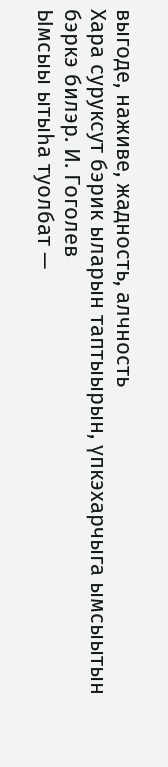выгоде, наживе, жадность, алчность
Хара суруксут бэрик ыларын таптыырын, үпкэхарчыга ымсыытын бэркэ билэр. И. Гоголев
Ымсыы ытыһа туолбат —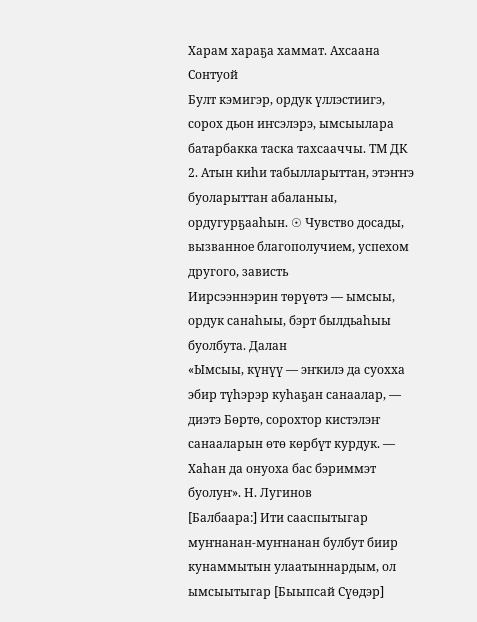Харам хараҕа хаммат. Ахсаана Сонтуой
Булт кэмигэр, ордук үллэстиигэ, сорох дьон иҥсэлэрэ, ымсыылара батарбакка таска тахсааччы. ТМ ДК
2. Атын киһи табылларыттан, этэҥҥэ буоларыттан абаланыы, ордугурҕааһын. ☉ Чувство досады, вызванное благополучием, успехом другого, зависть
Иирсээннэрин төрүөтэ — ымсыы, ордук санаһыы, бэрт былдьаһыы буолбута. Далан
«Ымсыы, күнүү — эҥкилэ да суохха эбир түһэрэр куһаҕан санаалар, — диэтэ Бөртө, сорохтор кистэлэҥ санааларын өтө көрбүт курдук. — Хаһан да онуоха бас бэриммэт буолуҥ». Н. Лугинов
[Балбаара:] Ити сааспытыгар муҥнанан-муҥнанан булбут биир кунаммытын улаатыннардым, ол ымсыытыгар [Быыпсай Сүөдэр]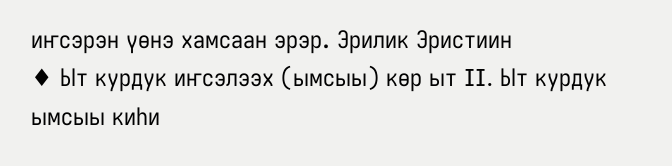иҥсэрэн үөнэ хамсаан эрэр. Эрилик Эристиин
♦ Ыт курдук иҥсэлээх (ымсыы) көр ыт II. Ыт курдук ымсыы киһи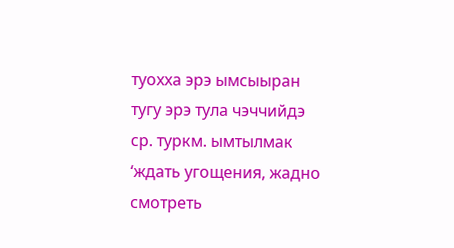туохха эрэ ымсыыран тугу эрэ тула чэччийдэ
ср. туркм. ымтылмак ‘ждать угощения, жадно смотреть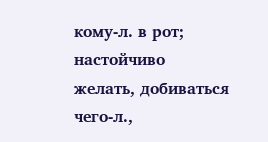кому-л. в рот; настойчиво желать, добиваться чего-л.,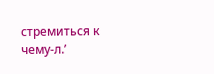стремиться к чему-л.’